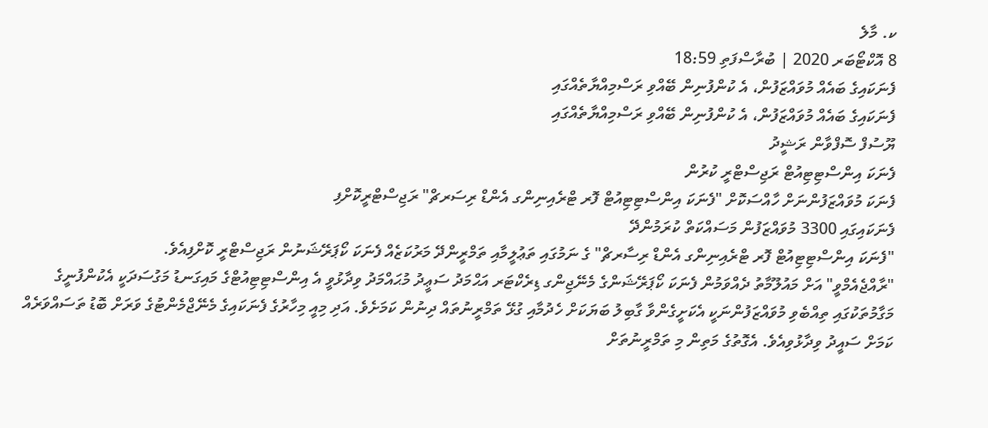ކ. މާލެ
8 އޮކްޓޯބަރ 2020 | ބުރާސްފަތި 18:59
ފެނަކައިގެ ބައެއް މުވައްޒަފުން، އެ ކުންފުނިން ބޭއްވި ރަސްމިއްޔާތެއްގައި
ފެނަކައިގެ ބައެއް މުވައްޒަފުން، އެ ކުންފުނިން ބޭއްވި ރަސްމިއްޔާތެއްގައި
ޔޫސުފް ސޮފްވާން ރަޝީދު
ފެނަކަ އިންސްޓިޓިއުޓް ރަޖިސްޓްރީ ކުރުން
ފެނަކަ މުވައްޒަފުންނަށް ހާއްސަކޮށް "ފެނަކަ އިންސްޓިޓިއުޓް ފޮރ ޓްރެއިނިންގ އެންޑް ރިސަރޗް" ރަޖިސްޓްރީކޮށްފި
ފެނަކައިގައި 3300 މުވައްޒަފުން މަސައްކަތް ކުރަމުންދޭ
"ފެނަކަ އިންސްޓިޓިއުޓް ފޮރ ޓްރެއިނިންގ އެންޑް ރިސާރޗް" ގެ ނަމުގައި ތަޢުލީމާއި ތަމްރީންދޭ މަރުކަޒެއް ފެނަކަ ކޯޕަރޭޝަނުން ރަޖިސްޓްރީ ކޮށްފިއެވެ.
"ރާއްޖެއެމްވީ" އަށް މައުލޫމާތު ދެއްވަމުން ފެނަކަ ކޯޕަރޭޝަންގެ މެނޭޖިންގ ޑިރެކްޓަރ އަޙްމަދު ސަޢީދު މުޙައްމަދު ވިދާޅުވީ އެ އިންސްޓިޓިއުޓްގެ މައިގަނޑު މަގުސަދަކީ އެކުންފުނީގެ މަގާމުތަކުގައި ތިއްބެވި މުވައްޒަފުންނަކީ އެކަށީގެންވާ ގާބިލު ބަޔަކަށް ހެދުމާއި ގުޅޭ ތަމްރީނުތައް ދިނުން ކަމަށެވެ. އަދި މިއީ މިހާރުގެ ފެނަކައިގެ މެނޭޖްމެންޓުގެ ވަރަށް ބޮޑު ތަސައްވަރެއް ކަމަށް ސައީދު ވިދާޅުވިއެވެ. އެގޮތުގެ މަތިން މި ތަމްރީނުތަށް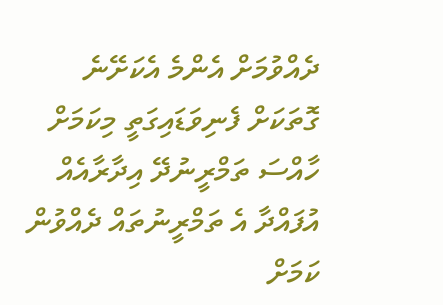ދެއްވުމަށް އެންމެ އެކަށޭނެ ގޮތަކަށް ފެނިވަޑައިގަތީ މިކަމަށް ހާއްސަ ތަމްރީނުދޭ އިދާރާއެއް އުފައްދާ އެ ތަމްރީނުތައް ދެއްވުން ކަމަށް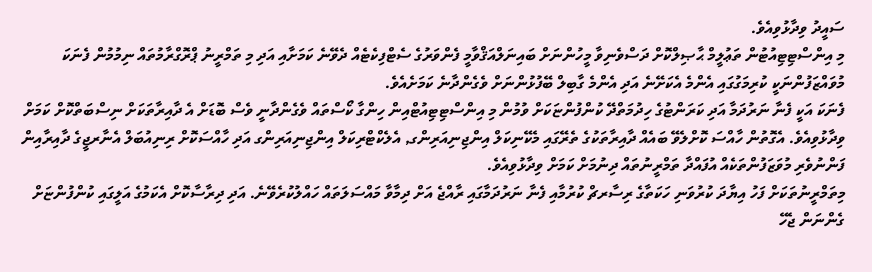ސައީދު ވިދާޅުވިއެވެ.
މި އިންސްޓިޓިއުޓުން ތަޢުލީމް ޙާޞިލްކޮށް ދަސްވެނިވާ މީހުންނަށް ބައިނަލްއަޤްވާމީ ފެންވަރުގެ ސެޓްފިކެޓެއް ދެވޭނެ ކަމަށާއި އަދި މި ތަމްރީނު ޕްރޮގްރާމުތައް ނިމުމުން ފެނަކަ މުވައްޒަފުންނަކީ ކުރިމަގުގައި އެންމެ އެކަށޭނެ އަދި އެންމެ ގާބިލް ބޭފުޅުންނަށް ވެގެންދާނެ ކަމަށެއެވެ.
ފެނަކަ އަކީ ފެނާ ނަރުދަމާ އަދި ކަރަންޓުގެ ހިދުމަތްދޭ ކުންފުންޏަކަށް ވުމުން މި އިންސްޓިޓިއުޓްއިން ހިންގާ ކޯސްތައް ވެގެންދާނީ ވެސް ބޮޑަށް އެ ދާއިރާތަކަށް ނިސްބަތްކޮށް ކަމަށް ވިދާޅުވިއެވެ. އެގޮތުން ހާއްސަ ކޮށްލެވޭ ބައެއް ދާއިރާތަކުގެ ތެރޭގައި މެކޭނިކަލް އިންޖިނިއަރިންގ, އެލެކްޓްރިކަލް އިންޖިނިއަރިންގ އަދި ހާއްސަކޮށް ރިނިއުބަލް އެނާރޖީގެ ދާއިރާއިން ފަންނުވެރި މުވަޒަފުންތަކެއް އުފައްދާ ތަމްރީނުތައް ދިނުމަށް ކަމަށް ވިދާޅުވިއެވެ.
މިތަމްރީނުތަކަށް ފަހު އިޔާދަ ކުރުވަނި ހަކަތާގެ ރިސާރޗް ކުރުމާއި ފެނާ ނަރުދަމާގައި ރާއްޖެ އަށް ދިމާވާ މައްސަލަތައް ހައްލުކުރެވޭނެ. އަދި ދިރާސާކޮށް އެކަމުގެ އަލީގައި ކުންފުންޏަށް ގެންނަން ޖެހޭ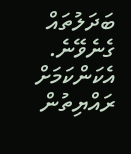ބަދަލުތައް ގެނެވޭނެ. އެކަންކަމަށް ރައްޔިތުން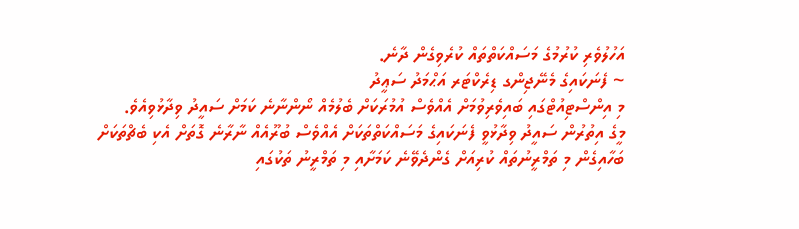އަހުލުވެރި ކުރުމުގެ މަސައްކަތްތައް ކުރެވިގެން ދާނެ.
~ ފެނަކައިގެ މެނޭޖިންގ ޑިރެކްޓަރ އަޙްމަދު ސަޢީދު
މި އިންސްޓިއުޓްގައި ބައިވެރިވުމަށް އެއްވެސް އުމުރަކަށް ބެލުމެއް ނޯންނާނެ ކަމަށް ސައީދު ވިދާޅުވިއެވެ.
މީގެ އިތުރުން ސައީދު ވިދާޅުވީ ފެނަކައިގެ މަސައްކަތްތަކަށް އެއްވެސް ބުރޫއެއް ނާރާނެ ގޮތަށް އެކި ބެޗްތަކަށް ބަހާއިގެން މި ތަމްރީނުތައް ކުރިއަށް ގެންދެވޭނެ ކަމަށާއި މި ތަމްރީނު ތަކުގައި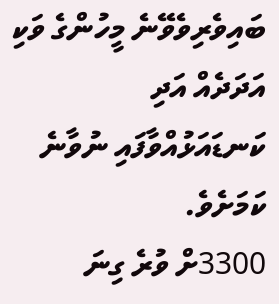ބައިވެރިވެވޭނެ މީހުންގެ ވަކި އަދަދެއް އަދި ކަނޑައަޅުއްވާފައި ނުވާނެ ކަމަށެވެ.
3300ށް ވުރެ ގިނަ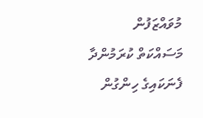މުވައްޒަފުން މަސައްކަތް ކުރަމުންދާ ފެނަކައިގެ ހިންގުން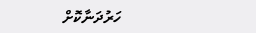ހަރުދަނާކޮށް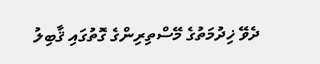ދެވޭ ޚިދުމަތުގެ މޭސްތިރިންގެ ގޮތުގައި ޤާބިލު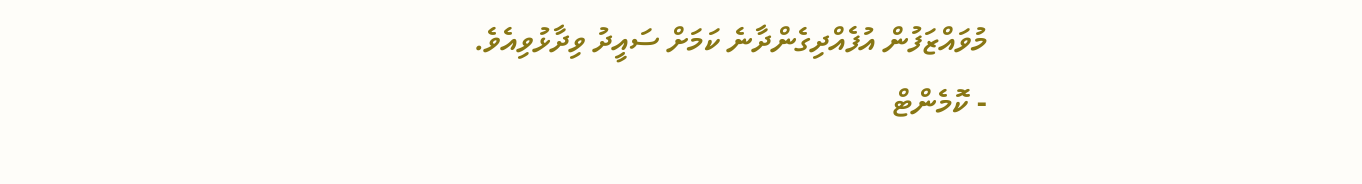މުވައްޒަފުން އުފެއްދިގެންދާނެ ކަމަށް ސައީދު ވިދާޅުވިއެވެ.
- ކޮމެންޓް